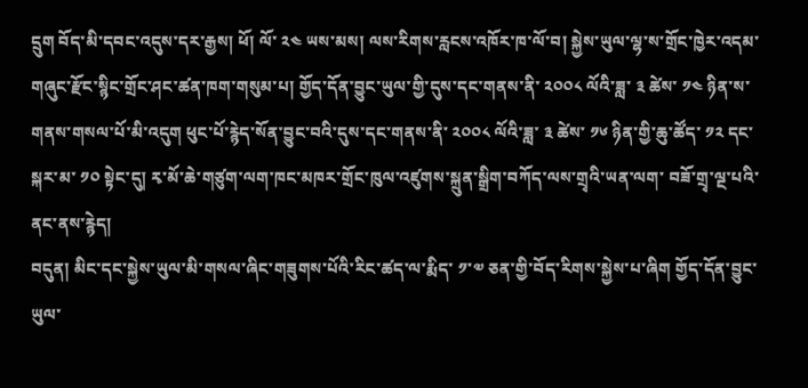དྲུག བོད་མི་དབང་འདུས་དར་རྒྱས། ཕོ། ལོ་ ༢༤ ཡས་མས། ལས་རིགས་རླངས་འཁོར་ཁ་ལོ་བ། སྐྱེས་ཡུལ་ལྷ་ས་གྲོང་ཁྱེར་འདམ་གཞུང་རྫོང་སྙིང་གྲོང་ཤང་ཚན་ཁག་གསུམ་པ། གྱོད་དོན་བྱུང་ཡུལ་གྱི་དུས་དང་གནས་ནི་ ༢༠༠༨ ལོའི་ཟླ་ ༣ ཚེས་ ༡༤ ཉིན་ས་གནས་གསལ་པོ་མི་འདུག ཕུང་པོ་རྙེད་སོན་བྱུང་བའི་དུས་དང་གནས་ནི་ ༢༠༠༨ ལོའི་ཟླ་ ༣ ཚེས་ ༡༦ ཉིན་གྱི་ཆུ་ཚོད་ ༡༢ དང་སྐར་མ་ ༡༠ སྟེང་དུ། རྭ་མོ་ཆེ་གཙུག་ལག་ཁང་མཁར་གྲོང་ཁུལ་འཛུགས་སྐྲུན་སྒྲིག་བཀོད་ལས་གྲྭའི་ཡན་ལག་ བཟོ་གྲྭ་ལྔ་པའི་ནང་ནས་རྙེད།
བདུན། མིང་དང་སྐྱེས་ཡུལ་མི་གསལ་ཞིང་གཟུགས་པོའི་རིང་ཚད་ལ་རྨིད་ ༡་༧ ཅན་གྱི་བོད་རིགས་སྐྱེས་པ་ཞིག གྱོད་དོན་བྱུང་ཡུལ་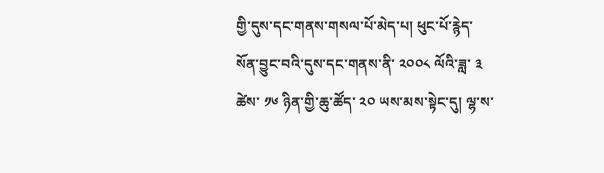གྱི་དུས་དང་གནས་གསལ་པོ་མེད་པ། ཕུང་པོ་རྙེད་སོན་བྱུང་བའི་དུས་དང་གནས་ནི་ ༢༠༠༨ ལོའི་ཟླ་ ༣ ཚེས་ ༡༦ ཉིན་གྱི་ཆུ་ཚོད་ ༢༠ ཡས་མས་སྟེང་དུ། ལྷ་ས་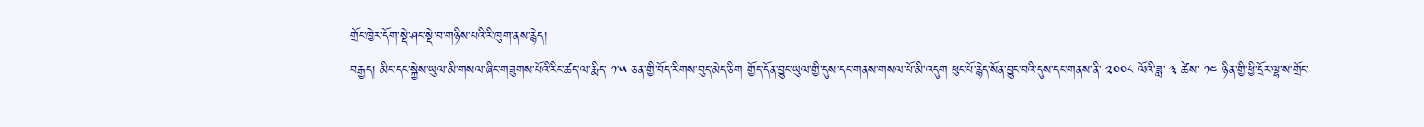གྲོང་ཁྱེར་དོག་སྡེ་ཤང་སྡེ་བ་གཉིས་པའི་རི་ཁུག་ནས་རྙེད།
བརྒྱད། མིང་དང་སྐྱེས་ཡུལ་མི་གསལ་ཞིང་གཟུགས་པོའི་རིང་ཚད་ལ་རྨིད་ ༡་༥ ཅན་གྱི་བོད་རིགས་བུད་མེད་ཅིག གྱོད་དོན་བྱུང་ཡུལ་གྱི་དུས་དང་གནས་གསལ་པོ་མི་འདུག ཕུང་པོ་རྙེད་སོན་བྱུང་བའི་དུས་དང་གནས་ནི་ ༢༠༠༨ ལོའི་ཟླ་ ༣ ཚེས་ ༡༤ ཉིན་གྱི་ཕྱི་དྲོར་ལྷ་ས་གྲོང་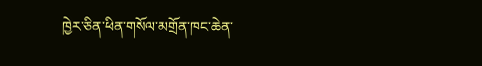ཁྱེར་ཅིན་ཕིན་གསོལ་མགྲོན་ཁང་ཆེན་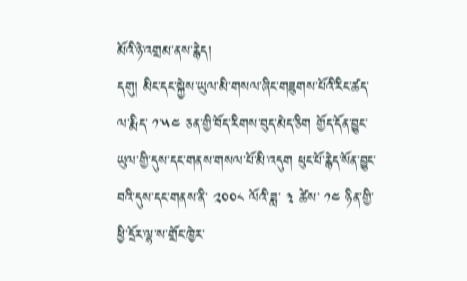མོའི་ཉེ་འགྲམ་ནས་རྙེད།
དགུ། མིང་དང་སྐྱེས་ཡུལ་མི་གསལ་ཞིང་གཟུགས་པོའི་རིང་ཚད་ལ་རྨིད་ ༡་༥༤ ཅན་གྱི་བོད་རིགས་བུད་མེད་ཅིག གྱོད་དོན་བྱུང་ཡུལ་གྱི་དུས་དང་གནས་གསལ་པོ་མི་འདུག ཕུང་པོ་རྙེད་སོན་བྱུང་བའི་དུས་དང་གནས་ནི་ ༢༠༠༨ ལོའི་ཟླ་ ༣ ཚེས་ ༡༤ ཉིན་གྱི་ཕྱི་དྲོར་ལྷ་ས་གྲོང་ཁྱེར་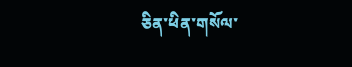ཅིན་ཕིན་གསོལ་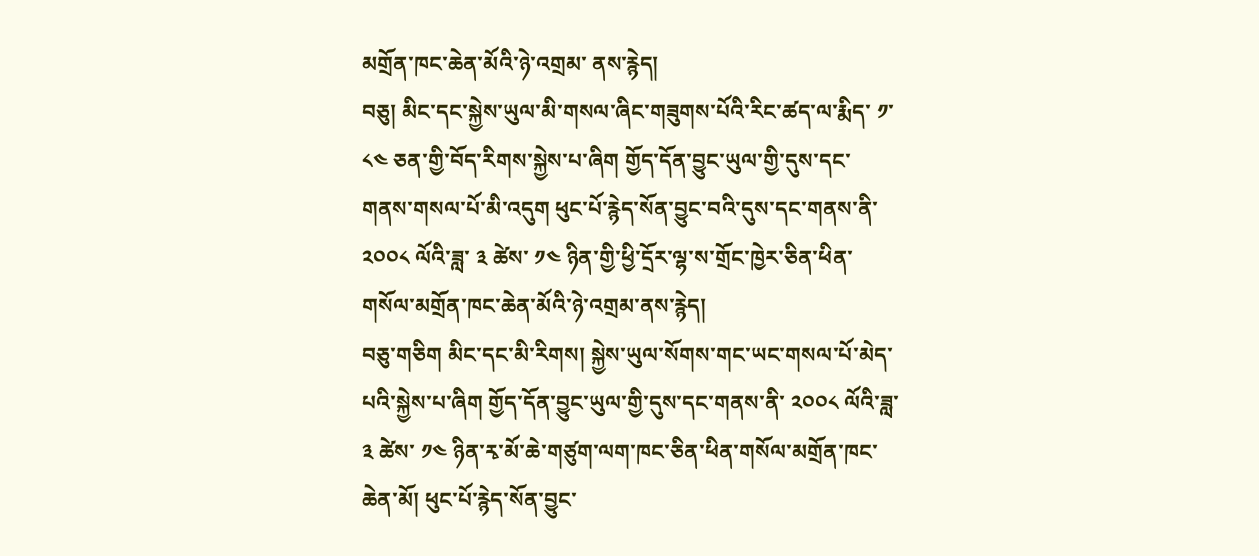མགྲོན་ཁང་ཆེན་མོའི་ཉེ་འགྲམ་ ནས་རྙེད།
བཅུ། མིང་དང་སྐྱེས་ཡུལ་མི་གསལ་ཞིང་གཟུགས་པོའི་རིང་ཚད་ལ་རྨིད་ ༡་༨༤ ཅན་གྱི་བོད་རིགས་སྐྱེས་པ་ཞིག གྱོད་དོན་བྱུང་ཡུལ་གྱི་དུས་དང་གནས་གསལ་པོ་མི་འདུག ཕུང་པོ་རྙེད་སོན་བྱུང་བའི་དུས་དང་གནས་ནི་ ༢༠༠༨ ལོའི་ཟླ་ ༣ ཚེས་ ༡༤ ཉིན་གྱི་ཕྱི་དྲོར་ལྷ་ས་གྲོང་ཁྱེར་ཅིན་ཕིན་གསོལ་མགྲོན་ཁང་ཆེན་མོའི་ཉེ་འགྲམ་ནས་རྙེད།
བཅུ་གཅིག མིང་དང་མི་རིགས། སྐྱེས་ཡུལ་སོགས་གང་ཡང་གསལ་པོ་མེད་པའི་སྐྱེས་པ་ཞིག གྱོད་དོན་བྱུང་ཡུལ་གྱི་དུས་དང་གནས་ནི་ ༢༠༠༨ ལོའི་ཟླ་ ༣ ཚེས་ ༡༤ ཉིན་རྭ་མོ་ཆེ་གཙུག་ལག་ཁང་ཅིན་ཕིན་གསོལ་མགྲོན་ཁང་ཆེན་མོ། ཕུང་པོ་རྙེད་སོན་བྱུང་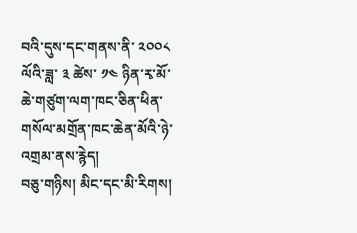བའི་དུས་དང་གནས་ནི་ ༢༠༠༨ ལོའི་ཟླ་ ༣ ཚེས་ ༡༤ ཉིན་རྭ་མོ་ཆེ་གཙུག་ལག་ཁང་ཅིན་ཕིན་གསོལ་མགྲོན་ཁང་ཆེན་མོའི་ཉེ་འགྲམ་ནས་རྙེད།
བཅུ་གཉིས། མིང་དང་མི་རིགས།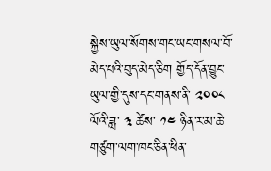སྐྱེས་ཡུལ་སོགས་གང་ཡང་གསལ་བོ་མེད་པའི་བུད་མེད་ཅིག གྱོད་དོན་བྱུང་ཡུལ་གྱི་དུས་དང་གནས་ནི་ ༢༠༠༨ ལོའི་ཟླ་ ༣ ཚེས་ ༡༤ ཉིན་ར་མ་ཆེ་གཙུག་ལག་ཁང་ཅིན་ཕིན་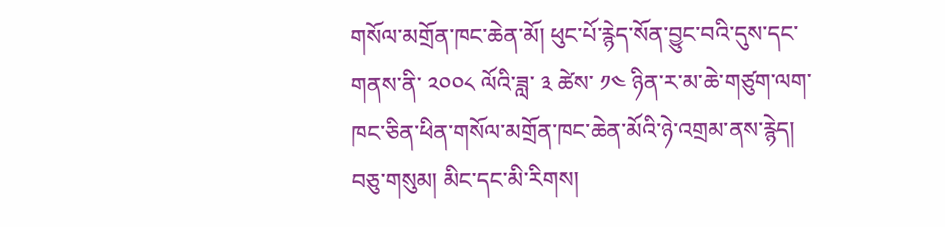གསོལ་མགྲོན་ཁང་ཆེན་མོ། ཕུང་པོ་རྙེད་སོན་བྱུང་བའི་དུས་དང་གནས་ནི་ ༢༠༠༨ ལོའི་ཟླ་ ༣ ཚེས་ ༡༤ ཉིན་ར་མ་ཆེ་གཙུག་ལག་ཁང་ཅིན་ཕིན་གསོལ་མགྲོན་ཁང་ཆེན་མོའི་ཉེ་འགྲམ་ནས་རྙེད།
བཅུ་གསུམ། མིང་དང་མི་རིགས།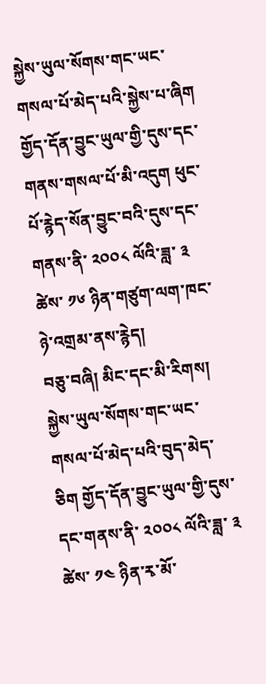སྐྱེས་ཡུལ་སོགས་གང་ཡང་གསལ་པོ་མེད་པའི་སྐྱེས་པ་ཞིག གྱོད་དོན་བྱུང་ཡུལ་གྱི་དུས་དང་གནས་གསལ་པོ་མི་འདུག ཕུང་པོ་རྙེད་སོན་བྱུང་བའི་དུས་དང་གནས་ནི་ ༢༠༠༨ ལོའི་ཟླ་ ༣ ཚེས་ ༡༦ ཉིན་གཙུག་ལག་ཁང་ཉེ་འགྲམ་ནས་རྙེད།
བཅུ་བཞི། མིང་དང་མི་རིགས། སྐྱེས་ཡུལ་སོགས་གང་ཡང་གསལ་པོ་མེད་པའི་བུད་མེད་ཅིག གྱོད་དོན་བྱུང་ཡུལ་གྱི་དུས་དང་གནས་ནི་ ༢༠༠༨ ལོའི་ཟླ་ ༣ ཚེས་ ༡༤ ཉིན་རྭ་མོ་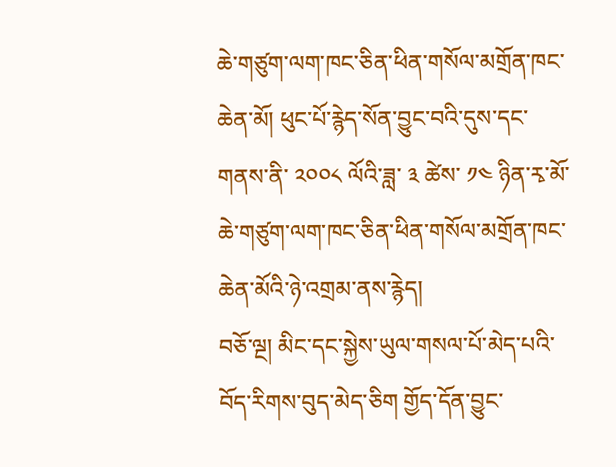ཆེ་གཙུག་ལག་ཁང་ཅིན་ཕིན་གསོལ་མགྲོན་ཁང་ཆེན་མོ། ཕུང་པོ་རྙེད་སོན་བྱུང་བའི་དུས་དང་གནས་ནི་ ༢༠༠༨ ལོའི་ཟླ་ ༣ ཚེས་ ༡༤ ཉིན་རྭ་མོ་ཆེ་གཙུག་ལག་ཁང་ཅིན་ཕིན་གསོལ་མགྲོན་ཁང་ཆེན་མོའི་ཉེ་འགྲམ་ནས་རྙེད།
བཅོ་ལྔ། མིང་དང་སྐྱེས་ཡུལ་གསལ་པོ་མེད་པའི་བོད་རིགས་བུད་མེད་ཅིག གྱོད་དོན་བྱུང་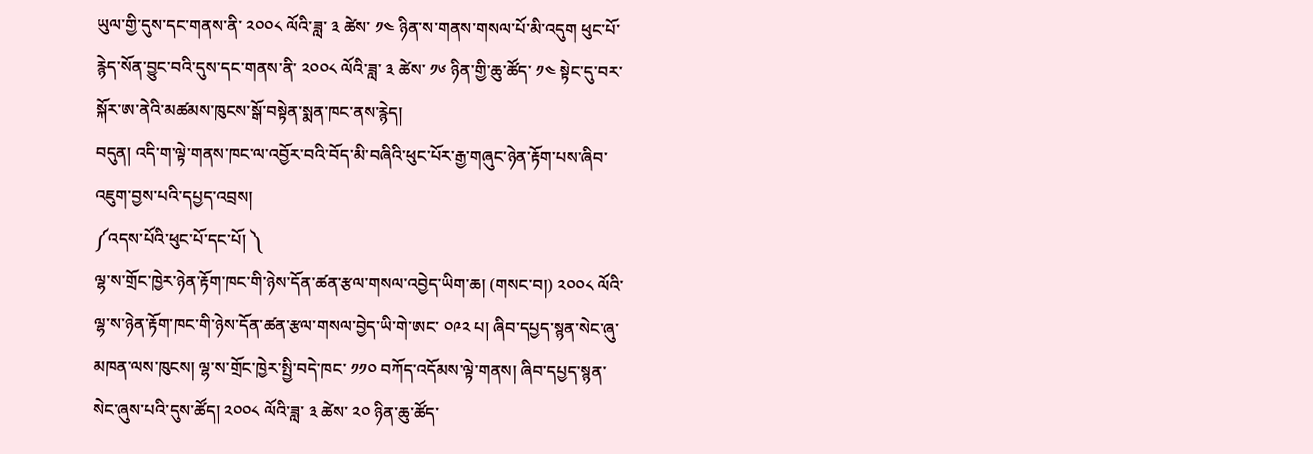ཡུལ་གྱི་དུས་དང་གནས་ནི་ ༢༠༠༨ ལོའི་ཟླ་ ༣ ཚེས་ ༡༤ ཉིན་ས་གནས་གསལ་པོ་མི་འདུག ཕུང་པོ་རྙེད་སོན་བྱུང་བའི་དུས་དང་གནས་ནི་ ༢༠༠༨ ལོའི་ཟླ་ ༣ ཚེས་ ༡༦ ཉིན་གྱི་ཆུ་ཚོད་ ༡༤ སྟེང་དུ་བར་སྐོར་ཨ་ནེའི་མཚམས་ཁུངས་སྒོ་བསྟེན་སྨན་ཁང་ནས་རྙེད།
བདུན། འདི་ག་ལྟེ་གནས་ཁང་ལ་འབྱོར་བའི་བོད་མི་བཞིའི་ཕུང་པོར་རྒྱ་གཞུང་ཉེན་རྟོག་པས་ཞིབ་འཇུག་བྱས་པའི་དཔྱད་འབྲས།
༼འདས་པོའི་ཕུང་པོ་དང་པོ། ༽
ལྷ་ས་གྲོང་ཁྱེར་ཉེན་རྟོག་ཁང་གི་ཉེས་དོན་ཚན་རྩལ་གསལ་འབྱེད་ཡིག་ཆ། (གསང་བ།) ༢༠༠༨ ལོའི་ལྷ་ས་ཉེན་རྟོག་ཁང་གི་ཉེས་དོན་ཚན་རྩལ་གསལ་བྱེད་ཡི་གེ་ཨང་ ༠༩༢ པ། ཞིབ་དཔྱད་སྙན་སེང་ཞུ་མཁན་ལས་ཁུངས། ལྷ་ས་གྲོང་ཁྱེར་སྤྱི་བདེ་ཁང་ ༡༡༠ བཀོད་འདོམས་ལྟེ་གནས། ཞིབ་དཔྱད་སྙན་སེང་ཞུས་པའི་དུས་ཚོད། ༢༠༠༨ ལོའི་ཟླ་ ༣ ཚེས་ ༢༠ ཉིན་ཆུ་ཚོད་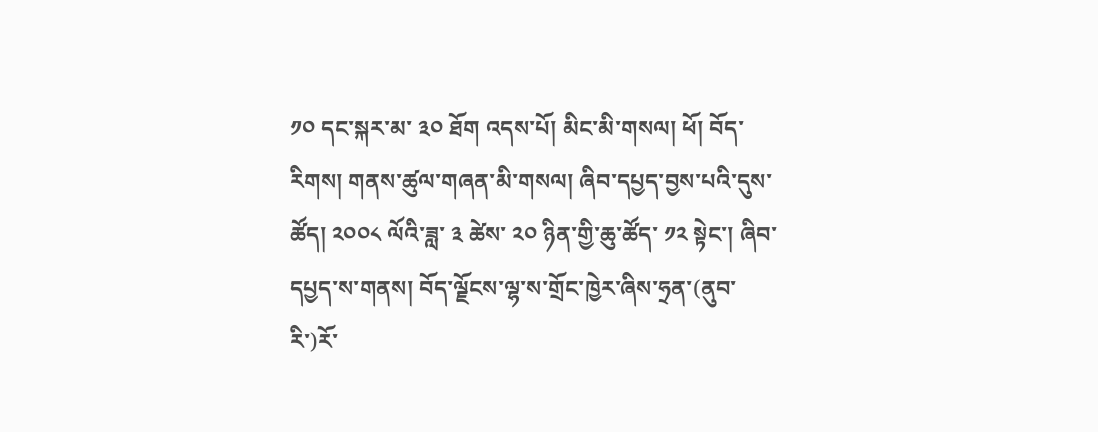༡༠ དང་སྐར་མ་ ༣༠ ཐོག འདས་པོ། མིང་མི་གསལ། ཕོ། བོད་རིགས། གནས་ཚུལ་གཞན་མི་གསལ། ཞིབ་དཔྱད་བྱས་པའི་དུས་ཚོད། ༢༠༠༨ ལོའི་ཟླ་ ༣ ཚེས་ ༢༠ ཉིན་གྱི་ཆུ་ཚོད་ ༡༢ སྟེང་། ཞིབ་དཔྱད་ས་གནས། བོད་ལྗོངས་ལྷ་ས་གྲོང་ཁྱེར་ཞིས་ཧྲན་(ནུབ་རི་)རོ་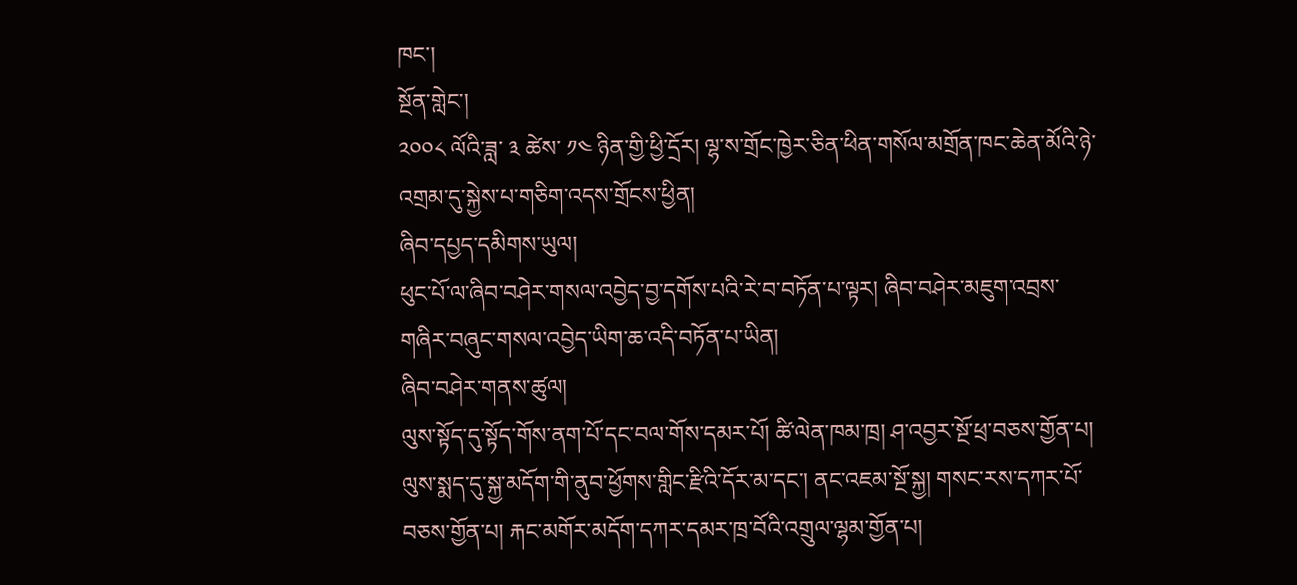ཁང་།
སྔོན་གླེང་།
༢༠༠༨ ལོའི་ཟླ་ ༣ ཚེས་ ༡༤ ཉིན་གྱི་ཕྱི་དྲོར། ལྷ་ས་གྲོང་ཁྱེར་ཅིན་ཕིན་གསོལ་མགྲོན་ཁང་ཆེན་མོའི་ཉེ་འགྲམ་དུ་སྐྱེས་པ་གཅིག་འདས་གྲོངས་ཕྱིན།
ཞིབ་དཔྱད་དམིགས་ཡུལ།
ཕུང་པོ་ལ་ཞིབ་བཤེར་གསལ་འབྱེད་བྱ་དགོས་པའི་རེ་བ་བཏོན་པ་ལྟར། ཞིབ་བཤེར་མཇུག་འབྲས་གཞིར་བཞུང་གསལ་འབྱེད་ཡིག་ཆ་འདི་བཏོན་པ་ཡིན།
ཞིབ་བཤེར་གནས་ཚུལ།
ལུས་སྟོད་དུ་སྟོད་གོས་ནག་པོ་དང་བལ་གོས་དམར་པོ། ཚི་ལེན་ཁམ་ཁྲ། ཤ་འབྱར་སྔོ་ཕྲ་བཅས་གྱོན་པ། ལུས་སྨད་དུ་སྐྱ་མདོག་གི་ནུབ་ཕྱོགས་གླིང་རྫིའི་དོར་མ་དང་། ནང་འཇམ་སྔོ་སྐྱ། གསང་རས་དཀར་པོ་བཅས་གྱོན་པ། རྐང་མགོར་མདོག་དཀར་དམར་ཁྲ་བོའི་འགྲུལ་ལྷམ་གྱོན་པ།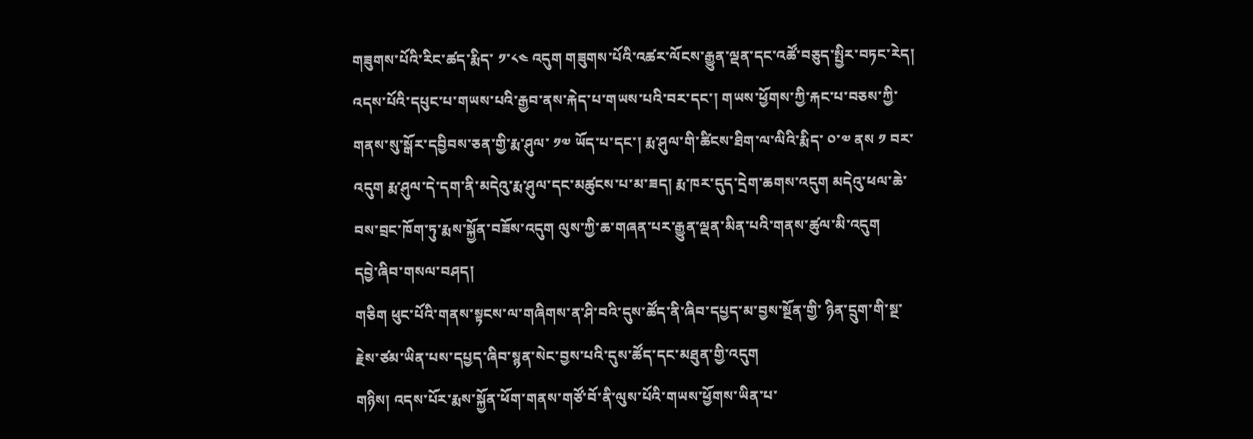གཟུགས་པོའི་རིང་ཚད་རྨིད་ ༡་༨༤ འདུག གཟུགས་པོའི་འཚར་ལོངས་རྒྱུན་ལྡན་དང་འཚོ་བཅུད་སྤྱིར་བཏང་རེད། འདས་པོའི་དཔུང་པ་གཡས་པའི་རྒྱབ་ནས་རྐེད་པ་གཡས་པའི་བར་དང་། གཡས་ཕྱོགས་ཀྱི་རྐང་པ་བཅས་ཀྱི་གནས་སུ་སྒོར་དབྱིབས་ཅན་གྱི་རྨ་ཤུལ་ ༡༧ ཡོད་པ་དང་། རྨ་ཤུལ་གི་ཚིངས་ཐིག་ལ་ལིའི་རྨིད་ ༠་༧ ནས ༡ བར་འདུག རྨ་ཤུལ་དེ་དག་ནི་མདེའུ་རྨ་ཤུལ་དང་མཚུངས་པ་མ་ཟད། རྨ་ཁར་དུད་དྲེག་ཆགས་འདུག མདེའུ་ཕལ་ཆེ་བས་བྲང་ཁོག་ཏུ་རྨས་སྐྱོན་བཟོས་འདུག ལུས་ཀྱི་ཆ་གཞན་པར་རྒྱུན་ལྡན་མིན་པའི་གནས་ཚུལ་མི་འདུག
དབྱེ་ཞིབ་གསལ་བཤད།
གཅིག ཕུང་པོའི་གནས་སྟངས་ལ་གཞིགས་ན་ཤི་བའི་དུས་ཚོད་ནི་ཞིབ་དཔྱད་མ་བྱས་སྔོན་གྱི་ ཉིན་དྲུག་གི་སྔ་རྗེས་ཙམ་ཡིན་པས་དཔྱད་ཞིབ་སྙན་སེང་བྱས་པའི་དུས་ཚོད་དང་མཐུན་གྱི་འདུག
གཉིས། འདས་པོར་རྨས་སྐྱོན་ཕོག་གནས་གཙོ་བོ་ནི་ལུས་པོའི་གཡས་ཕྱོགས་ཡིན་པ་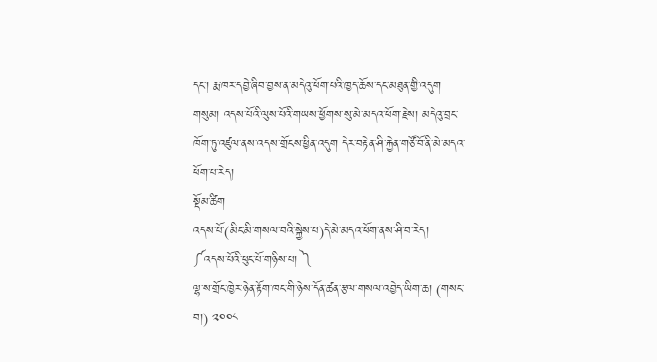དང་། རྨ་ཁར་དབྱེ་ཞིབ་བྱས་ན་མདེའུ་ཕོག་པའི་ཁྱད་ཆོས་དང་མཐུན་གྱི་འདུག
གསུམ། འདས་པོའི་ལུས་པོའི་གཡས་ཕྱོགས་སུ་མེ་མདའ་ཕོག་རྗེས། མདེའུ་བྲང་ཁོག་ཏུ་འཛུལ་ནས་འདས་གྲོངས་ཕྱིན་འདུག དེར་བརྟེན་ཤི་རྐྱེན་གཙོ་བོ་ནི་མེ་མདའ་ཕོག་པ་རེད།
སྡོམ་ཚིག
འདས་པོ་(མིང་མི་གསལ་བའི་སྐྱེས་པ)དེ་མེ་མདའ་ཕོག་ནས་ཤི་བ་རེད།
༼འདས་པོའི་ཕུང་པོ་གཉིས་པ། ༽
ལྷ་ས་གྲོང་ཁྱེར་ཉེན་རྟོག་ཁང་གི་ཉེས་དོན་ཚན་རྩལ་གསལ་འབྱེད་ཡིག་ཆ། (གསང་བ།) ༢༠༠༨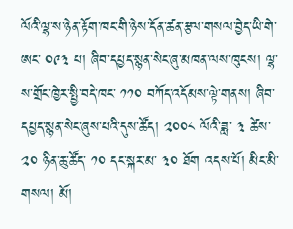ལོའི་ལྷ་ས་ཉེན་རྟོག་ཁང་གི་ཉེས་དོན་ཚན་རྩལ་གསལ་བྱེད་ཡི་གེ་ཨང་ ༠༩༣ པ། ཞིབ་དཔྱད་སྙན་སེང་ཞུ་མཁན་ལས་ཁུངས། ལྷ་ས་གྲོང་ཁྱེར་སྤྱི་བདེ་ཁང་ ༡༡༠ བཀོད་འདོམས་ལྟེ་གནས། ཞིབ་དཔྱད་སྙན་སེང་ཞུས་པའི་དུས་ཚོད། ༢༠༠༨ ལོའི་ཟླ་ ༣ ཚེས་ ༢༠ ཉིན་ཆུ་ཚོད་ ༡༠ དང་སྐར་མ་ ༣༠ ཐོག འདས་པོ། མིང་མི་གསལ། མོ།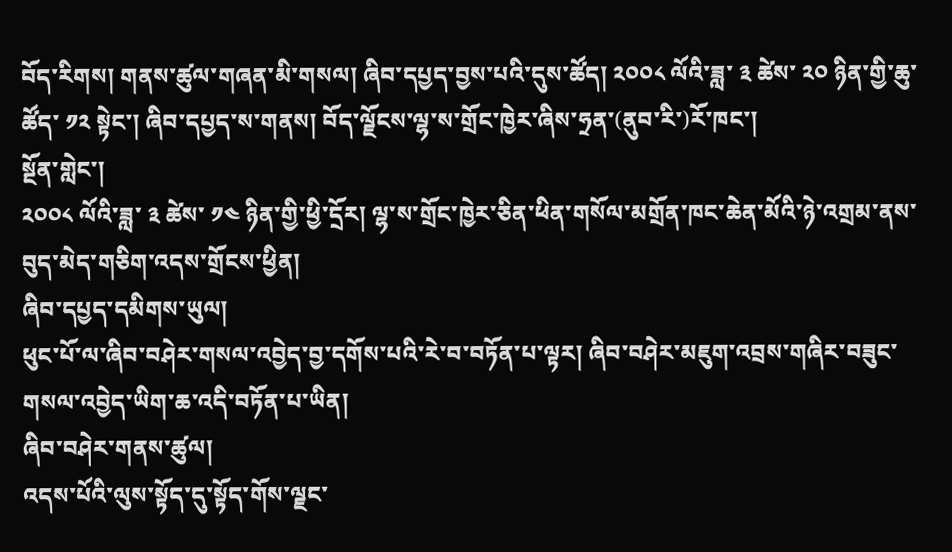བོད་རིགས། གནས་ཚུལ་གཞན་མི་གསལ། ཞིབ་དཔྱད་བྱས་པའི་དུས་ཚོད། ༢༠༠༨ ལོའི་ཟླ་ ༣ ཚེས་ ༢༠ ཉིན་གྱི་ཆུ་ཚོད་ ༡༢ སྟེང་། ཞིབ་དཔྱད་ས་གནས། བོད་ལྗོངས་ལྷ་ས་གྲོང་ཁྱེར་ཞིས་ཧྲན་(ནུབ་རི་)རོ་ཁང་།
སྔོན་གླེང་།
༢༠༠༨ ལོའི་ཟླ་ ༣ ཚེས་ ༡༤ ཉིན་གྱི་ཕྱི་དྲོར། ལྷ་ས་གྲོང་ཁྱེར་ཅིན་ཕིན་གསོལ་མགྲོན་ཁང་ཆེན་མོའི་ཉེ་འགྲམ་ནས་བུད་མེད་གཅིག་འདས་གྲོངས་ཕྱིན།
ཞིབ་དཔྱད་དམིགས་ཡུལ།
ཕུང་པོ་ལ་ཞིབ་བཤེར་གསལ་འབྱེད་བྱ་དགོས་པའི་རེ་བ་བཏོན་པ་ལྟར། ཞིབ་བཤེར་མཇུག་འབྲས་གཞིར་བཟུང་གསལ་འབྱེད་ཡིག་ཆ་འདི་བཏོན་པ་ཡིན།
ཞིབ་བཤེར་གནས་ཚུལ།
འདས་པོའི་ལུས་སྟོད་དུ་སྟོད་གོས་ལྗང་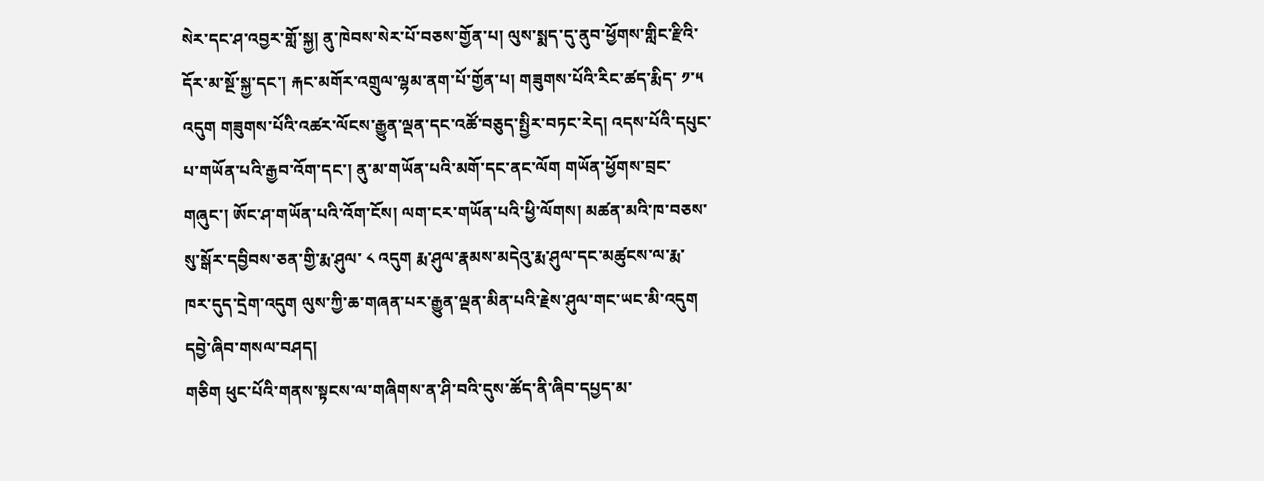སེར་དང་ཤ་འབྱར་གློ་སྐྱ། ནུ་ཁེབས་སེར་པོ་བཅས་གྱོན་པ། ལུས་སྨད་དུ་ནུབ་ཕྱོགས་གླིང་རྫིའི་དོར་མ་སྔོ་སྐྱ་དང་། རྐང་མགོར་འགྲུལ་ལྷམ་ནག་པོ་གྱོན་པ། གཟུགས་པོའི་རིང་ཚད་རྨིད་ ༡་༥ འདུག གཟུགས་པོའི་འཚར་ལོངས་རྒྱུན་ལྡན་དང་འཚོ་བཅུད་སྤྱིར་བཏང་རེད། འདས་པོའི་དཔུང་པ་གཡོན་པའི་རྒྱབ་འོག་དང་། ནུ་མ་གཡོན་པའི་མགོ་དང་ནང་ལོག གཡོན་ཕྱོགས་བྲང་གཞུང་། ཨོང་ཤ་གཡོན་པའི་འོག་ངོས། ལག་ངར་གཡོན་པའི་ཕྱི་ལོགས། མཚན་མའི་ཁ་བཅས་སུ་སྒོར་དབྱིབས་ཅན་གྱི་རྨ་ཤུལ་ ༨ འདུག རྨ་ཤུལ་རྣམས་མདེའུ་རྨ་ཤུལ་དང་མཚུངས་ལ་རྨ་ཁར་དུད་དྲེག་འདུག ལུས་ཀྱི་ཆ་གཞན་པར་རྒྱུན་ལྡན་མིན་པའི་རྗེས་ཤུལ་གང་ཡང་མི་འདུག
དབྱེ་ཞིབ་གསལ་བཤད།
གཅིག ཕུང་པོའི་གནས་སྟངས་ལ་གཞིགས་ན་ཤི་བའི་དུས་ཚོད་ནི་ཞིབ་དཔྱད་མ་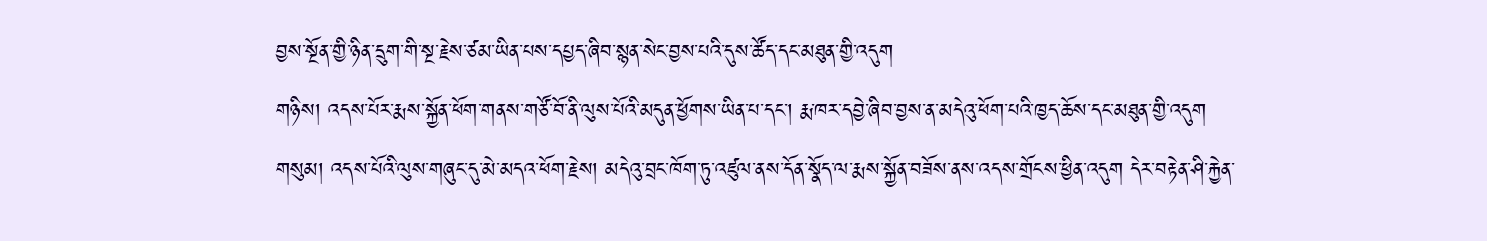བྱས་སྔོན་གྱི་ཉིན་དྲུག་གི་སྔ་རྗེས་ཙམ་ཡིན་པས་དཔྱད་ཞིབ་སྙན་སེང་བྱས་པའི་དུས་ཚོད་དང་མཐུན་གྱི་འདུག
གཉིས། འདས་པོར་རྨས་སྐྱོན་ཕོག་གནས་གཙོ་བོ་ནི་ལུས་པོའི་མདུན་ཕྱོགས་ཡིན་པ་དང་། རྨ་ཁར་དབྱེ་ཞིབ་བྱས་ན་མདེའུ་ཕོག་པའི་ཁྱད་ཆོས་དང་མཐུན་གྱི་འདུག
གསུམ། འདས་པོའི་ལུས་གཞུང་དུ་མེ་མདའ་ཕོག་རྗེས། མདེའུ་བྲང་ཁོག་ཏུ་འཛུལ་ནས་དོན་སྣོད་ལ་རྨས་སྐྱོན་བཟོས་ནས་འདས་གྲོངས་ཕྱིན་འདུག དེར་བརྟེན་ཤི་རྐྱེན་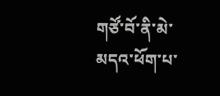གཙོ་བོ་ནི་མེ་མདའ་ཕོག་པ་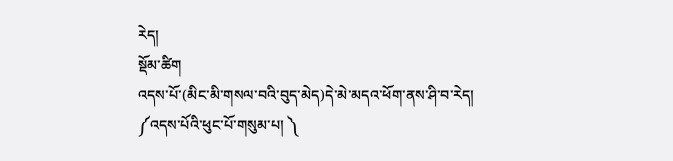རེད།
སྡོམ་ཚིག
འདས་པོ་(མིང་མི་གསལ་བའི་བུད་མེད)དེ་མེ་མདའ་ཕོག་ནས་ཤི་བ་རེད།
༼འདས་པོའི་ཕུང་པོ་གསུམ་པ། ༽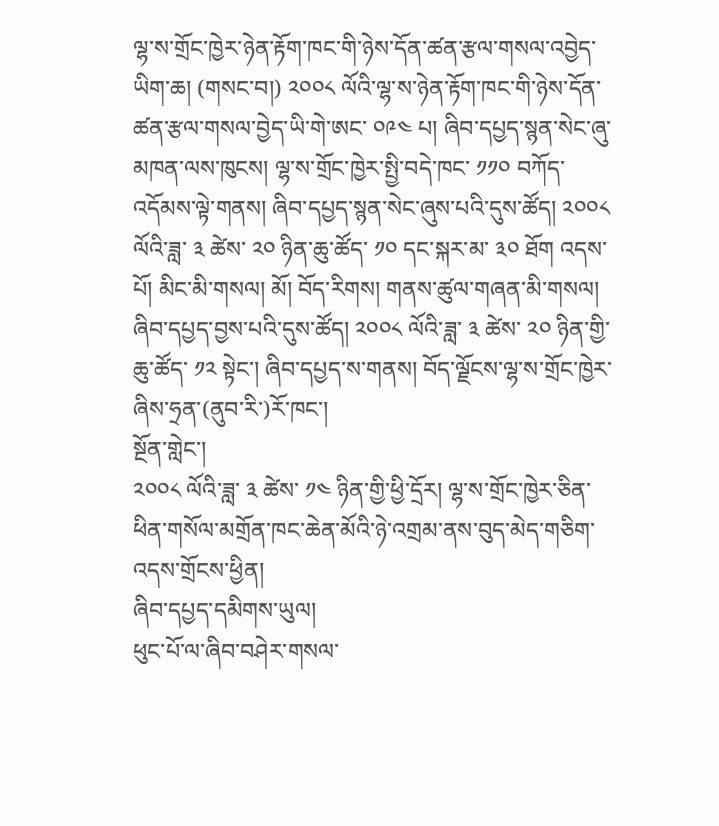ལྷ་ས་གྲོང་ཁྱེར་ཉེན་རྟོག་ཁང་གི་ཉེས་དོན་ཚན་རྩལ་གསལ་འབྱེད་ཡིག་ཆ། (གསང་བ།) ༢༠༠༨ ལོའི་ལྷ་ས་ཉེན་རྟོག་ཁང་གི་ཉེས་དོན་ཚན་རྩལ་གསལ་བྱེད་ཡི་གེ་ཨང་ ༠༩༤ པ། ཞིབ་དཔྱད་སྙན་སེང་ཞུ་མཁན་ལས་ཁུངས། ལྷ་ས་གྲོང་ཁྱེར་སྤྱི་བདེ་ཁང་ ༡༡༠ བཀོད་འདོམས་ལྟེ་གནས། ཞིབ་དཔྱད་སྙན་སེང་ཞུས་པའི་དུས་ཚོད། ༢༠༠༨ ལོའི་ཟླ་ ༣ ཚེས་ ༢༠ ཉིན་ཆུ་ཚོད་ ༡༠ དང་སྐར་མ་ ༣༠ ཐོག འདས་པོ། མིང་མི་གསལ། མོ། བོད་རིགས། གནས་ཚུལ་གཞན་མི་གསལ། ཞིབ་དཔྱད་བྱས་པའི་དུས་ཚོད། ༢༠༠༨ ལོའི་ཟླ་ ༣ ཚེས་ ༢༠ ཉིན་གྱི་ཆུ་ཚོད་ ༡༢ སྟེང་། ཞིབ་དཔྱད་ས་གནས། བོད་ལྗོངས་ལྷ་ས་གྲོང་ཁྱེར་ཞིས་ཧྲན་(ནུབ་རི་)རོ་ཁང་།
སྔོན་གླེང་།
༢༠༠༨ ལོའི་ཟླ་ ༣ ཚེས་ ༡༤ ཉིན་གྱི་ཕྱི་དྲོར། ལྷ་ས་གྲོང་ཁྱེར་ཅིན་ཕིན་གསོལ་མགྲོན་ཁང་ཆེན་མོའི་ཉེ་འགྲམ་ནས་བུད་མེད་གཅིག་འདས་གྲོངས་ཕྱིན།
ཞིབ་དཔྱད་དམིགས་ཡུལ།
ཕུང་པོ་ལ་ཞིབ་བཤེར་གསལ་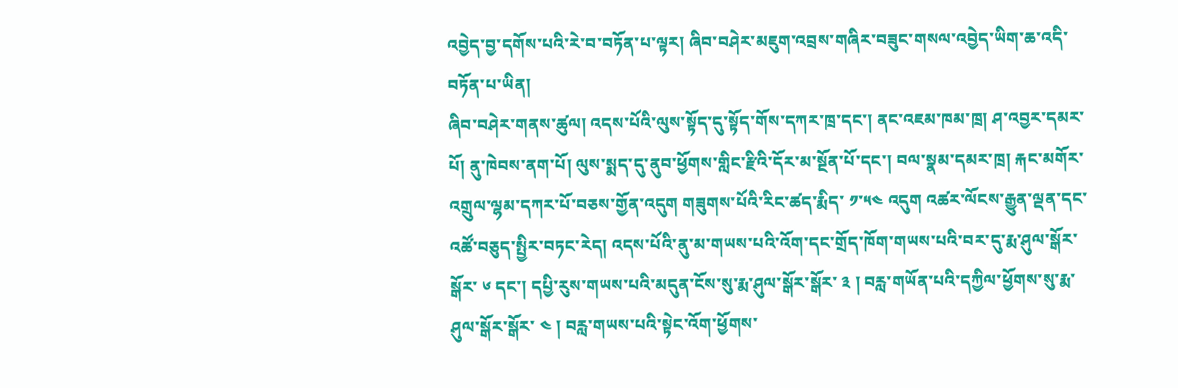འབྱེད་བྱ་དགོས་པའི་རེ་བ་བཏོན་པ་ལྟར། ཞིབ་བཤེར་མཇུག་འབྲས་གཞིར་བཟུང་གསལ་འབྱེད་ཡིག་ཆ་འདི་བཏོན་པ་ཡིན།
ཞིབ་བཤེར་གནས་ཚུལ། འདས་པོའི་ལུས་སྟོད་དུ་སྟོད་གོས་དཀར་ཁྲ་དང་། ནང་འཇམ་ཁམ་ཁྲ། ཤ་འབྱར་དམར་པོ། ནུ་ཁེབས་ནག་པོ། ལུས་སྨད་དུ་ནུབ་ཕྱོགས་གླིང་རྫིའི་དོར་མ་སྔོན་པོ་དང་། བལ་སྣམ་དམར་ཁྲ། རྐང་མགོར་འགྲུལ་ལྷམ་དཀར་པོ་བཅས་གྱོན་འདུག གཟུགས་པོའི་རིང་ཚད་རྨིད་ ༡་༥༤ འདུག འཚར་ལོངས་རྒྱུན་ལྡན་དང་འཚོ་བཅུད་སྤྱིར་བཏང་རེད། འདས་པོའི་ནུ་མ་གཡས་པའི་འོག་དང་གྲོད་ཁོག་གཡས་པའི་བར་དུ་རྨ་ཤུལ་སྒོར་སྒོར་ ༦ དང་། དཔྱི་རུས་གཡས་པའི་མདུན་ངོས་སུ་རྨ་ཤུལ་སྒོར་སྒོར་ ༣ ། བརླ་གཡོན་པའི་དཀྱིལ་ཕྱོགས་སུ་རྨ་ཤུལ་སྒོར་སྒོར་ ༤ ། བརླ་གཡས་པའི་སྟེང་འོག་ཕྱོགས་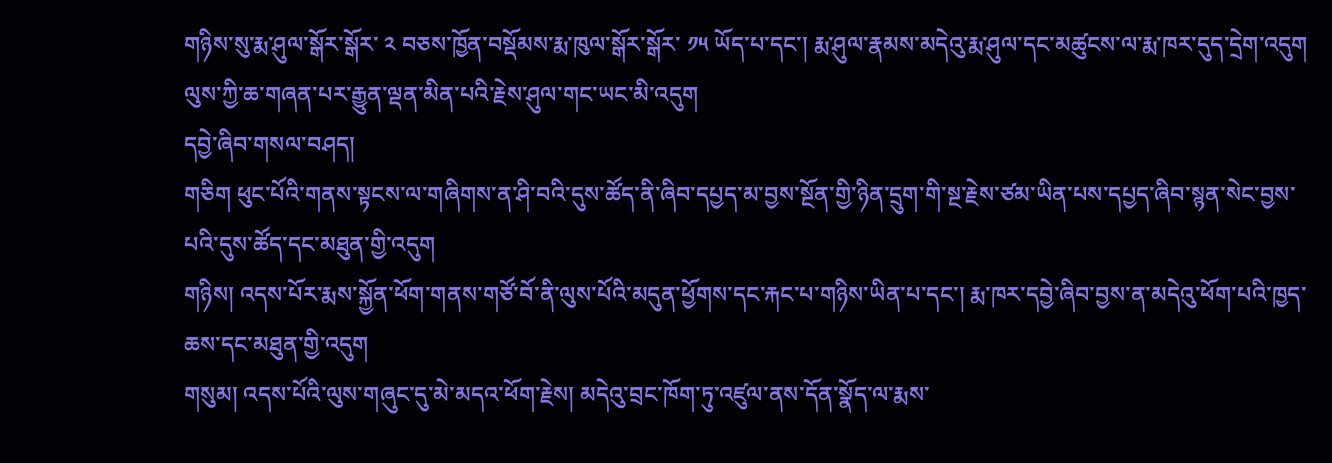གཉིས་སུ་རྨ་ཤུལ་སྒོར་སྒོར་ ༢ བཅས་ཁྱོན་བསྡོམས་རྨ་ཁུལ་སྒོར་སྒོར་ ༡༥ ཡོད་པ་དང་། རྨ་ཤུལ་རྣམས་མདེའུ་རྨ་ཤུལ་དང་མཚུངས་ལ་རྨ་ཁར་དུད་དྲེག་འདུག ལུས་ཀྱི་ཆ་གཞན་པར་རྒྱུན་ལྡན་མིན་པའི་རྗེས་ཤུལ་གང་ཡང་མི་འདུག
དབྱེ་ཞིབ་གསལ་བཤད།
གཅིག ཕུང་པོའི་གནས་སྟངས་ལ་གཞིགས་ན་ཤི་བའི་དུས་ཚོད་ནི་ཞིབ་དཔྱད་མ་བྱས་སྔོན་གྱི་ཉིན་དྲུག་གི་སྔ་རྗེས་ཙམ་ཡིན་པས་དཔྱད་ཞིབ་སྙན་སེང་བྱས་པའི་དུས་ཚོད་དང་མཐུན་གྱི་འདུག
གཉིས། འདས་པོར་རྨས་སྐྱོན་ཕོག་གནས་གཙོ་བོ་ནི་ལུས་པོའི་མདུན་ཕྱོགས་དང་རྐང་པ་གཉིས་ཡིན་པ་དང་། རྨ་ཁར་དབྱེ་ཞིབ་བྱས་ན་མདེའུ་ཕོག་པའི་ཁྱད་ཆས་དང་མཐུན་གྱི་འདུག
གསུམ། འདས་པོའི་ལུས་གཞུང་དུ་མེ་མདའ་ཕོག་རྗེས། མདེའུ་བྲང་ཁོག་ཏུ་འཛུལ་ནས་དོན་སྣོད་ལ་རྨས་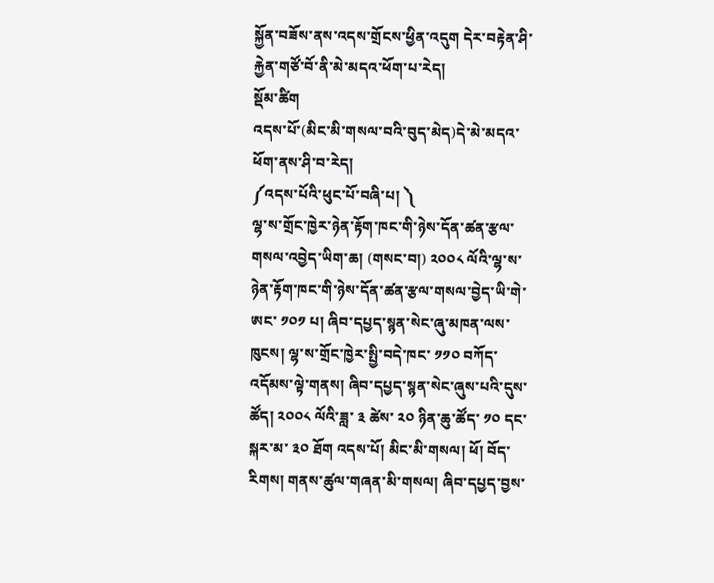སྐྱོན་བཟོས་ནས་འདས་གྲོངས་ཕྱིན་འདུག དེར་བརྟེན་ཤི་རྐྱེན་གཙོ་བོ་ནི་མེ་མདའ་ཕོག་པ་རེད།
སྡོམ་ཚིག
འདས་པོ་(མིང་མི་གསལ་བའི་བུད་མེད)དེ་མེ་མདའ་ཕོག་ནས་ཤི་བ་རེད།
༼འདས་པོའི་ཕུང་པོ་བཞི་པ། ༽
ལྷ་ས་གྲོང་ཁྱེར་ཉེན་རྟོག་ཁང་གི་ཉེས་དོན་ཚན་རྩལ་གསལ་འབྱེད་ཡིག་ཆ། (གསང་བ།) ༢༠༠༨ ལོའི་ལྷ་ས་ཉེན་རྟོག་ཁང་གི་ཉེས་དོན་ཚན་རྩལ་གསལ་བྱེད་ཡི་གེ་ཨང་ ༡༠༡ པ། ཞིབ་དཔྱད་སྙན་སེང་ཞུ་མཁན་ལས་ཁུངས། ལྷ་ས་གྲོང་ཁྱེར་སྤྱི་བདེ་ཁང་ ༡༡༠ བཀོད་འདོམས་ལྟེ་གནས། ཞིབ་དཔྱད་སྙན་སེང་ཞུས་པའི་དུས་ཚོད། ༢༠༠༨ ལོའི་ཟླ་ ༣ ཚེས་ ༢༠ ཉིན་ཆུ་ཚོད་ ༡༠ དང་སྐར་མ་ ༣༠ ཐོག འདས་པོ། མིང་མི་གསལ། ཕོ། བོད་རིགས། གནས་ཚུལ་གཞན་མི་གསལ། ཞིབ་དཔྱད་བྱས་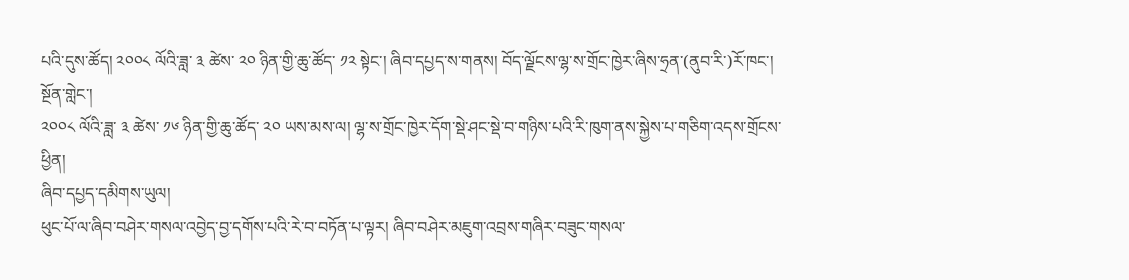པའི་དུས་ཚོད། ༢༠༠༨ ལོའི་ཟླ་ ༣ ཚེས་ ༢༠ ཉིན་གྱི་ཆུ་ཚོད་ ༡༢ སྟེང་། ཞིབ་དཔྱད་ས་གནས། བོད་ལྗོངས་ལྷ་ས་གྲོང་ཁྱེར་ཞིས་ཧྲན་(ནུབ་རི་)རོ་ཁང་།
སྔོན་གླེང་།
༢༠༠༨ ལོའི་ཟླ་ ༣ ཚེས་ ༡༦ ཉིན་གྱི་ཆུ་ཚོད་ ༢༠ ཡས་མས་ལ། ལྷ་ས་གྲོང་ཁྱེར་དོག་སྡེ་ཤང་སྡེ་བ་གཉིས་པའི་རི་ཁུག་ནས་སྐྱེས་པ་གཅིག་འདས་གྲོངས་ཕྱིན།
ཞིབ་དཔྱད་དམིགས་ཡུལ།
ཕུང་པོ་ལ་ཞིབ་བཤེར་གསལ་འབྱེད་བྱ་དགོས་པའི་རེ་བ་བཏོན་པ་ལྟར། ཞིབ་བཤེར་མཇུག་འབྲས་གཞིར་བཟུང་གསལ་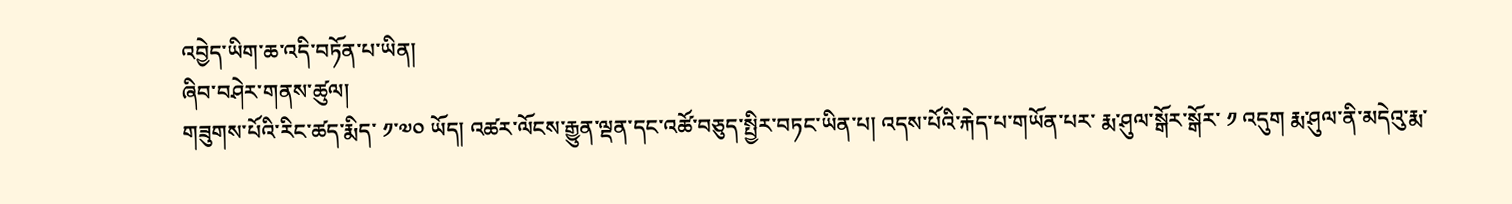འབྱེད་ཡིག་ཆ་འདི་བཏོན་པ་ཡིན།
ཞིབ་བཤེར་གནས་ཚུལ།
གཟུགས་པོའི་རིང་ཚད་རྨིད་ ༡་༧༠ ཡོད། འཚར་ལོངས་རྒྱུན་ལྡན་དང་འཚོ་བཅུད་སྤྱིར་བཏང་ཡིན་པ། འདས་པོའི་རྐེད་པ་གཡོན་པར་ རྨ་ཤུལ་སྒོར་སྒོར་ ༡ འདུག རྨ་ཤུལ་ནི་མདེའུ་རྨ་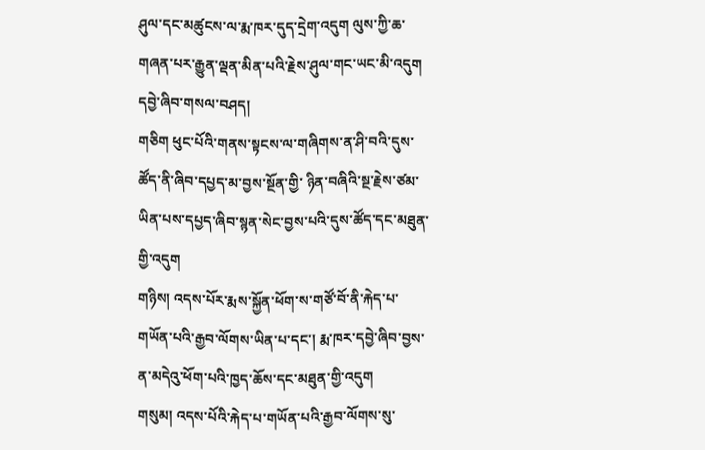ཤུལ་དང་མཚུངས་ལ་རྨ་ཁར་དུད་དྲེག་འདུག ལུས་ཀྱི་ཆ་གཞན་པར་རྒྱུན་ལྡན་མིན་པའི་རྗེས་ཤུལ་གང་ཡང་མི་འདུག
དབྱེ་ཞིབ་གསལ་བཤད།
གཅིག ཕུང་པོའི་གནས་སྟངས་ལ་གཞིགས་ན་ཤི་བའི་དུས་ཚོད་ནི་ཞིབ་དཔྱད་མ་བྱས་སྔོན་གྱི་ ཉིན་བཞིའི་སྔ་རྗེས་ཙམ་ཡིན་པས་དཔྱད་ཞིབ་སྙན་སེང་བྱས་པའི་དུས་ཚོད་དང་མཐུན་གྱི་འདུག
གཉིས། འདས་པོར་རྨས་སྐྱོན་ཕོག་ས་གཙོ་བོ་ནི་རྐེད་པ་གཡོན་པའི་རྒྱབ་ལོགས་ཡིན་པ་དང་། རྨ་ཁར་དབྱེ་ཞིབ་བྱས་ན་མདེའུ་ཕོག་པའི་ཁྱད་ཆོས་དང་མཐུན་གྱི་འདུག
གསུམ། འདས་པོའི་རྐེད་པ་གཡོན་པའི་རྒྱབ་ལོགས་སུ་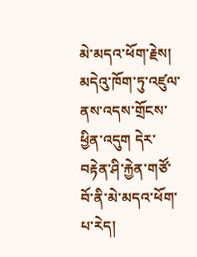མེ་མདའ་ཕོག་རྗེས། མདེའུ་ཁོག་ཏུ་འཛུལ་ནས་འདས་གྲོངས་ཕྱིན་འདུག དེར་བརྟེན་ཤི་རྐྱེན་གཙོ་བོ་ནི་མེ་མདའ་ཕོག་པ་རེད།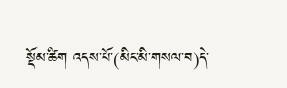སྡོམ་ཚིག འདས་པོ་(མིང་མི་གསལ་བ)དེ་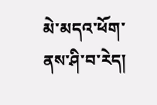མེ་མདའ་ཕོག་ནས་ཤི་བ་རེད།